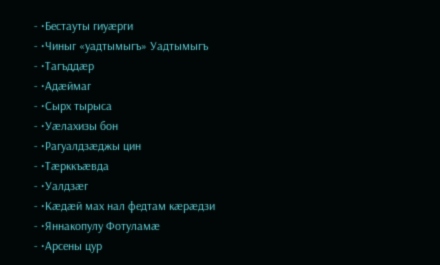- •Бестауты гиуæрги
- •Чиныг «уадтымыгъ» Уадтымыгъ
- •Тагъддæр
- •Адæймаг
- •Сырх тырыса
- •Уæлахизы бон
- •Рагуалдзæджы цин
- •Тæрккъæвда
- •Уалдзæг
- •Кæдæй мах нал федтам кæрæдзи
- •Яннакопулу Фотуламæ
- •Арсены цур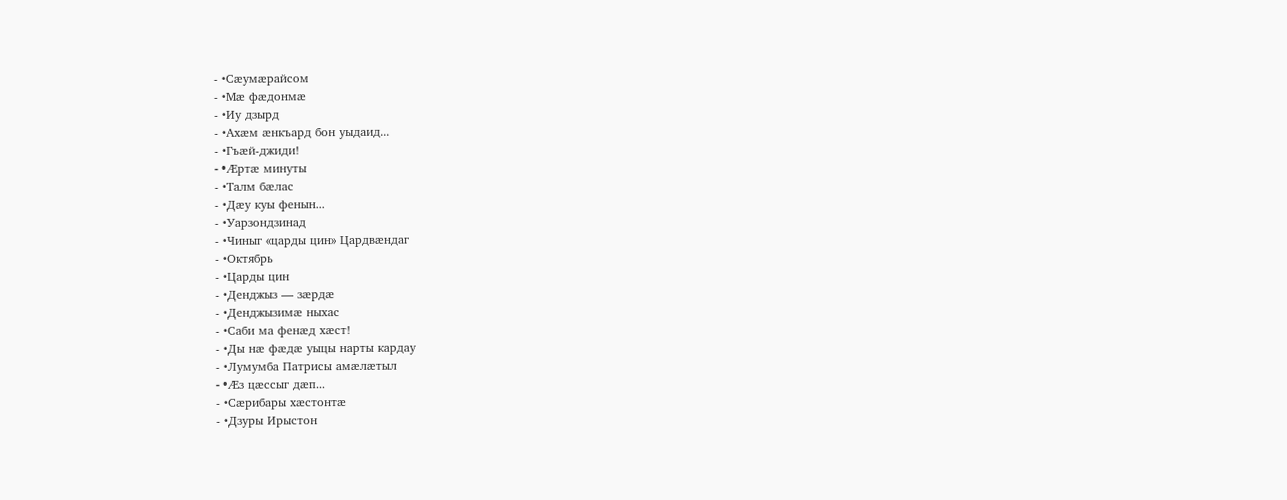- •Сæумæрайсом
- •Мæ фæдонмæ
- •Иу дзырд
- •Ахæм æнкъард бон уыдаид...
- •Гъæй-джиди!
- •Æртæ минуты
- •Талм бæлас
- •Дæу куы фенын...
- •Уарзондзинад
- •Чиныг «царды цин» Цардвæндаг
- •Октябрь
- •Царды цин
- •Денджыз — зæрдæ
- •Денджызимæ ныхас
- •Саби ма фенæд хæст!
- •Ды нæ фæдæ уыцы нарты кардау
- •Лумумба Патрисы амæлæтыл
- •Æз цæссыг дæп...
- •Сæрибары хæстонтæ
- •Дзуры Ирыстон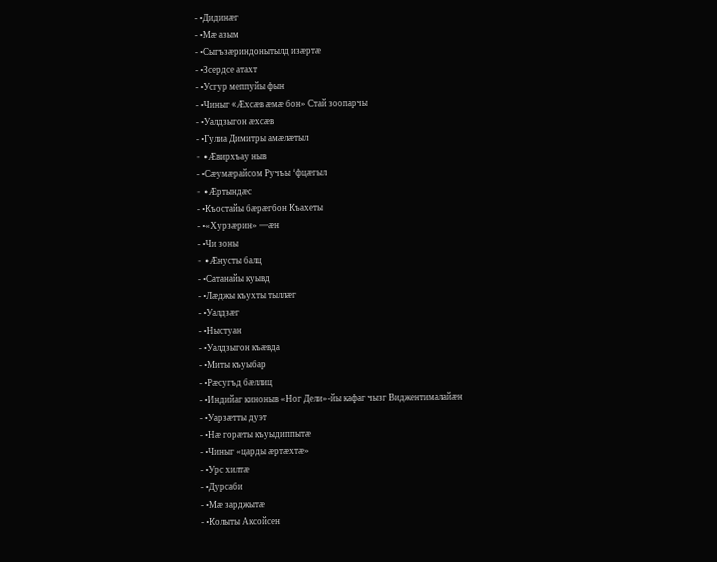- •Дидинæг
- •Мæ азым
- •Сыгъзæриндонытылд изæртæ
- •Зсердсе атахт
- •Усгур меппуйы фын
- •Чиныг «Æхсæв æмæ бон» Стай зоопарчы
- •Уалдзыгон æхсæв
- •Гулиа Димитры амæлæтыл
- •Æвирхъау ныв
- •Сæумæрайсом Ручъы ‘фцæгыл
- •Æртындæс
- •Къостайы бæрæгбон Къахеты
- •«Хурзæрин» —æн
- •Чи зоны
- •Æнусты балц
- •Сатанайы куывд
- •Лæджы къухты тыллæг
- •Уалдзæг
- •Ныстуан
- •Уалдзыгон къæвда
- •Миты къуыбар
- •Рæсугъд бæллиц
- •Индийаг киноныв «Ног Дели»-йы кафаг чызг Виджентималайæн
- •Уарзæтты дуэт
- •Нæ горæты къуыдиппытæ
- •Чиныг «царды æртæхтæ»
- •Урс хилтæ
- •Дурсаби
- •Мæ зарджытæ
- •Колыты Аксойсен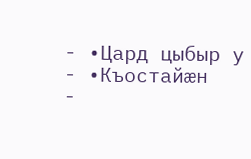- •Цард цыбыр у
- •Къостайæн
-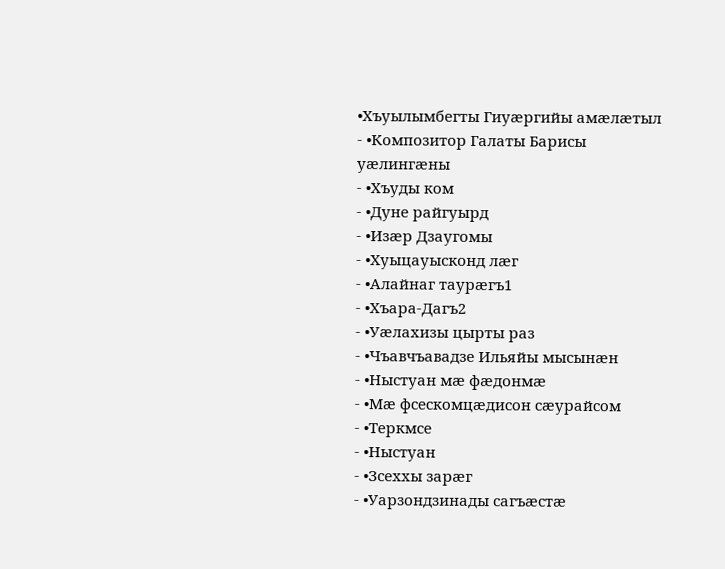•Хъуылымбегты Гиуæргийы амæлæтыл
- •Композитор Галаты Барисы уæлингæны
- •Хъуды ком
- •Дуне райгуырд
- •Изæр Дзаугомы
- •Хуыцауысконд лæг
- •Алайнаг таурæгъ1
- •Хъара-Дагъ2
- •Уæлахизы цырты раз
- •Чъавчъавадзе Ильяйы мысынæн
- •Ныстуан мæ фæдонмæ
- •Мæ фсескомцæдисон сæурайсом
- •Теркмсе
- •Ныстуан
- •Зсеххы зарæг
- •Уарзондзинады сагъæстæ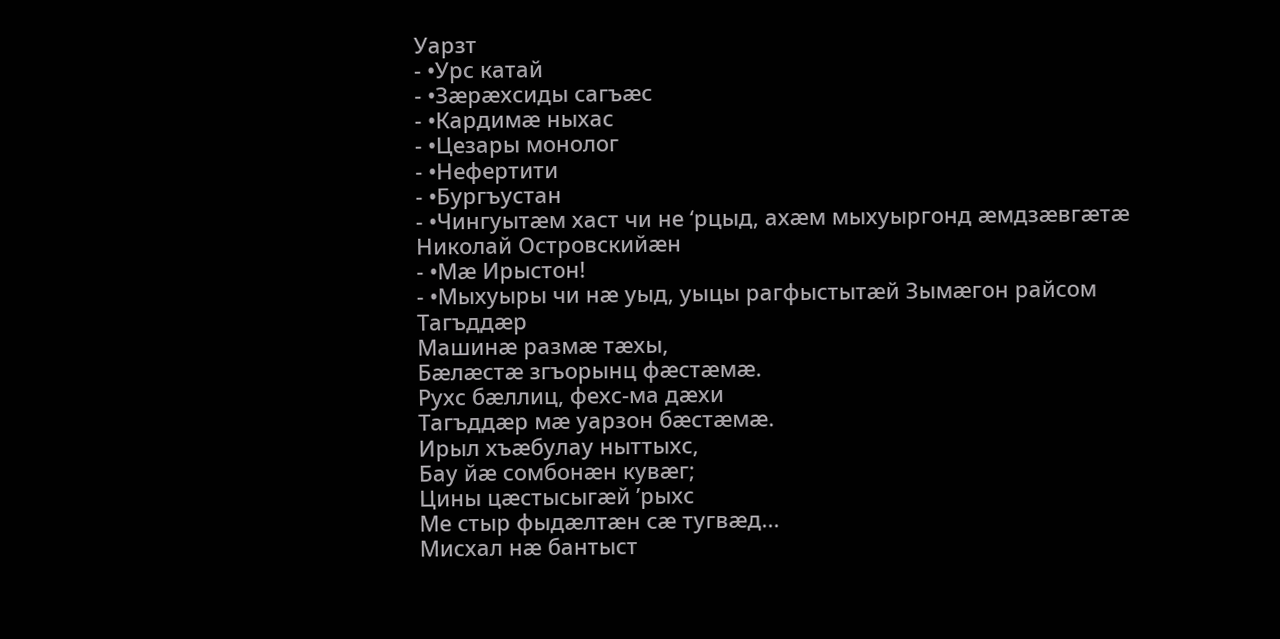Уарзт
- •Урс катай
- •Зæрæхсиды сагъæс
- •Кардимæ ныхас
- •Цезары монолог
- •Нефертити
- •Бургъустан
- •Чингуытæм хаст чи не ‘рцыд, ахæм мыхуыргонд æмдзæвгæтæ Николай Островскийæн
- •Мæ Ирыстон!
- •Мыхуыры чи нæ уыд, уыцы рагфыстытæй Зымæгон райсом
Тагъддæр
Машинæ размæ тæхы,
Бæлæстæ згъорынц фæстæмæ.
Рухс бæллиц, фехс-ма дæхи
Тагъддæр мæ уарзон бæстæмæ.
Ирыл хъæбулау ныттыхс,
Бау йæ сомбонæн кувæг;
Цины цæстысыгæй ’рыхс
Ме стыр фыдæлтæн сæ тугвæд...
Мисхал нæ бантыст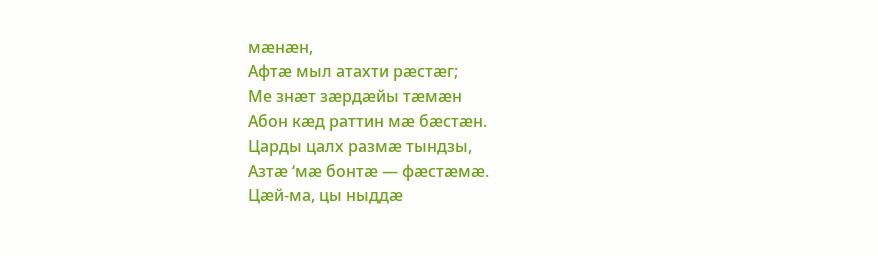мæнæн,
Афтæ мыл атахти рæстæг;
Ме знæт зæрдæйы тæмæн
Абон кæд раттин мæ бæстæн.
Царды цалх размæ тындзы,
Азтæ ‘мæ бонтæ — фæстæмæ.
Цæй-ма, цы ныддæ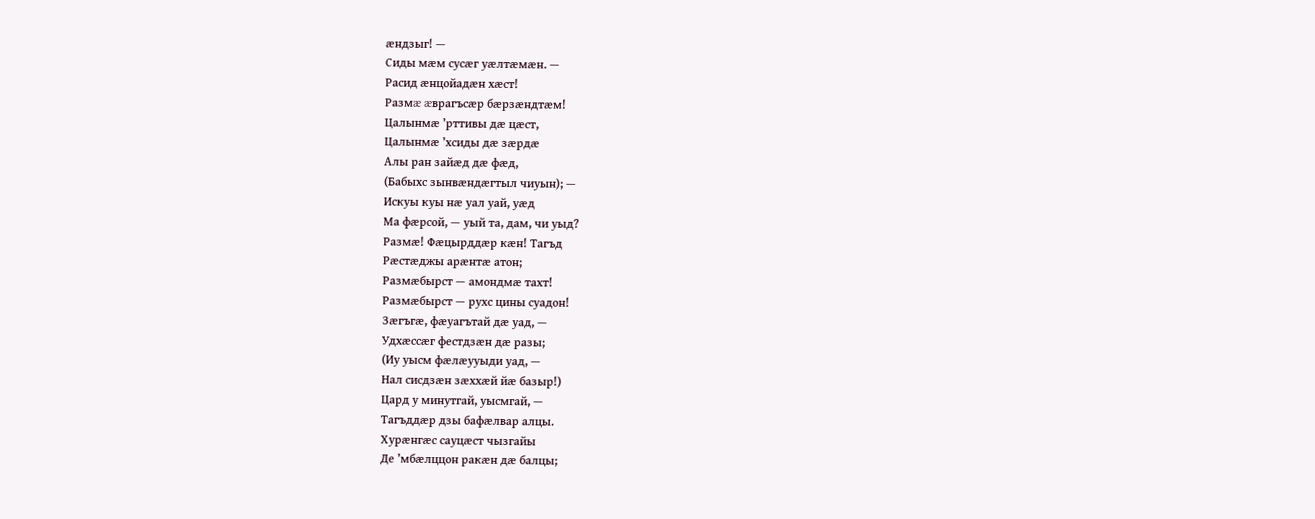æндзыг! —
Сиды мæм сусæг уæлтæмæн. —
Расид æнцойадæн хæст!
Размæ æврагъсæр бæрзæндтæм!
Цалынмæ ’рттивы дæ цæст,
Цалынмæ ’хсиды дæ зæрдæ
Алы ран зайæд дæ фæд,
(Бабыхс зынвæндæгтыл чиуын); —
Искуы куы нæ уал уай, уæд
Ма фæрсой, — уый та, дам, чи уыд?
Размæ! Фæцырддæр кæн! Тагъд
Рæстæджы арæнтæ атон;
Размæбырст — амондмæ тахт!
Размæбырст — рухс цины суадон!
Зæгъгæ, фæуагътай дæ уад, —
Удхæссæг фестдзæн дæ разы;
(Иу уысм фæлæууыди уад, —
Нал сисдзæн зæххæй йæ базыр!)
Цард у минутгай, уысмгай, —
Тагъддæр дзы бафæлвар алцы.
Хурæнгæс сауцæст чызгайы
Де ’мбæлццон ракæн дæ балцы;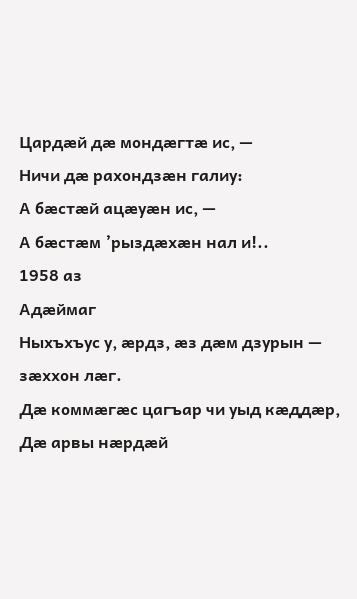Цардæй дæ мондæгтæ ис, —
Ничи дæ рахондзæн галиу:
А бæстæй ацæуæн ис, —
А бæстæм ’рыздæхæн нал и!..
1958 аз
Адæймаг
Ныхъхъус у, æрдз, æз дæм дзурын — зæххон лæг.
Дæ коммæгæс цагъар чи уыд кæддæр,
Дæ арвы нæрдæй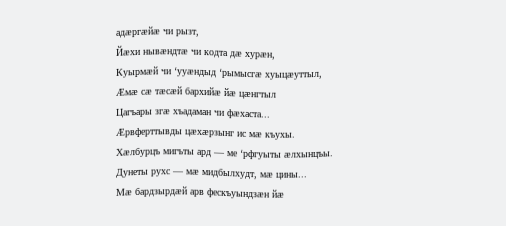адæргæйæ чи рызт,
Йæхи нывæндтæ чи кодта дæ хурæн,
Куырмæй чи ‘ууæндыд ‘рымысгæ хуыцæуттыл,
Æмæ сæ тæсæй бархийæ йæ цæнгтыл
Цагъары згæ хъадаман чи фæхаста...
Æрвферттывды цæхæрзынг ис мæ къухы.
Хæлбурцъ мигъты ард — ме ‘рфгуыты æлхынцъы.
Дунеты рухс — мæ мидбылхудт, мæ цины...
Мæ бардзырдæй арв фескъуындзæн йæ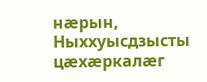нæрын,
Ныххуысдзысты цæхæркалæг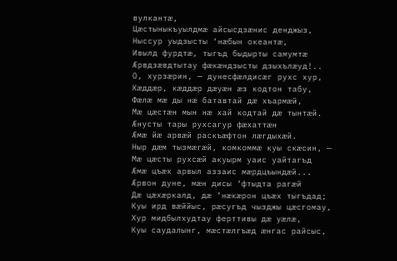вулкантæ,
Цæстыныкъуылдмæ айсысдзæнис денджыз,
Ныссур уыдзысты ‘нæбын океантæ,
Ивылд фурдтæ, тыгъд быдырты самумтæ
Æрвдзæвдтытау фæкæндзысты дзыхълæуд!..
О, хурзæрин, — дунесфæлдисæг рухс хур,
Кæддæр, кæддæр дæуæн æз кодтон табу,
Фæлæ мæ ды нæ батавтай дæ хъармæй,
Мæ цæстæн мын нæ хай кодтай дæ тынтæй.
Æнусты тары рухсагур фæхаттæн
Æмæ йæ арвæй раскъæфтон лæгдыхæй.
Ныр дæм тызмæгæй, комкоммæ куы скæсин, —
Мæ цæсты рухсæй акуырм уаис уайтагъд
Æмæ цъæх арвыл аззаис мæрдцъындæй...
Æрвон дуне, мæн дисы ‘фтыдта рагæй
Дæ цæхæркалд, дæ ‘нæкæрон цъæх тыгъдад;
Куы ирд вæййыс, рæсугъд чызджы цæсгомау,
Хур мидбылхудтау ферттивы дæ уæлæ,
Куы саудалынг, мæстæлгъæд æнгас райсыс,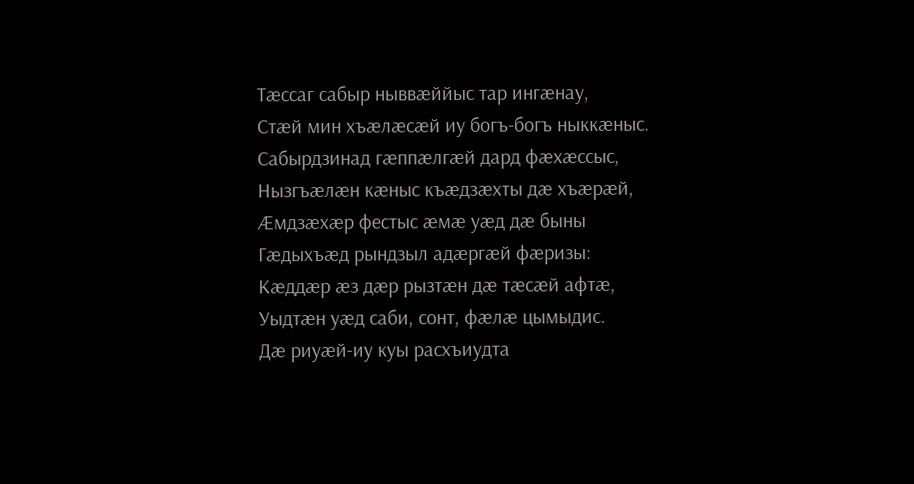Тæссаг сабыр ныввæййыс тар ингæнау,
Стæй мин хъæлæсæй иу богъ-богъ ныккæныс.
Сабырдзинад гæппæлгæй дард фæхæссыс,
Нызгъæлæн кæныс къæдзæхты дæ хъæрæй,
Æмдзæхæр фестыс æмæ уæд дæ быны
Гæдыхъæд рындзыл адæргæй фæризы:
Кæддæр æз дæр рызтæн дæ тæсæй афтæ,
Уыдтæн уæд саби, сонт, фæлæ цымыдис.
Дæ риуæй-иу куы расхъиудта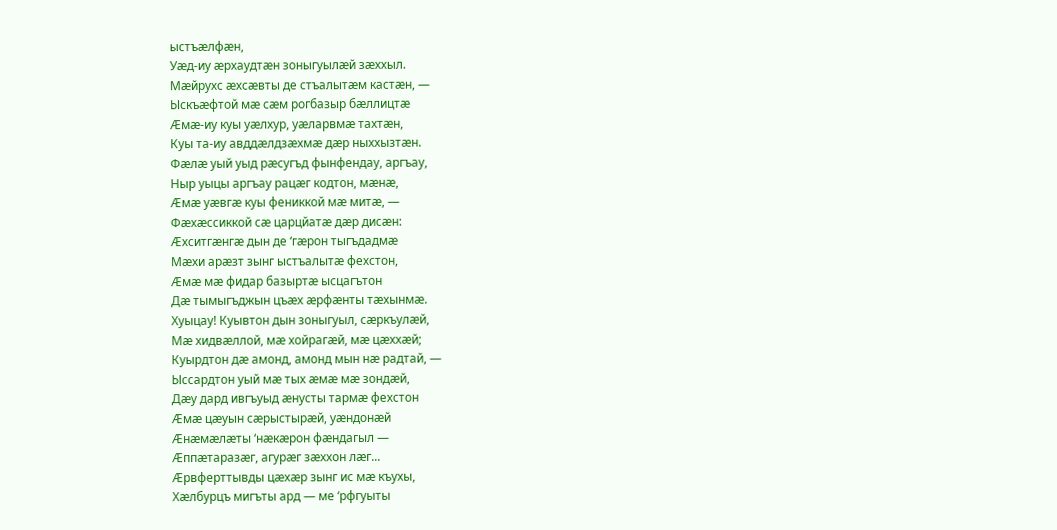ыстъæлфæн,
Уæд-иу æрхаудтæн зоныгуылæй зæххыл.
Мæйрухс æхсæвты де стъалытæм кастæн, —
Ыскъæфтой мæ сæм рогбазыр бæллицтæ
Æмæ-иу куы уæлхур, уæларвмæ тахтæн,
Куы та-иу авддæлдзæхмæ дæр ныххызтæн.
Фæлæ уый уыд рæсугъд фынфендау, аргъау,
Ныр уыцы аргъау рацæг кодтон, мæнæ,
Æмæ уæвгæ куы фениккой мæ митæ, —
Фæхæссиккой сæ царцйатæ дæр дисæн:
Æхситгæнгæ дын де ‘гæрон тыгъдадмæ
Мæхи арæзт зынг ыстъалытæ фехстон,
Æмæ мæ фидар базыртæ ысцагътон
Дæ тымыгъджын цъæх æрфæнты тæхынмæ.
Хуыцау! Куывтон дын зоныгуыл, сæркъулæй,
Мæ хидвæллой, мæ хойрагæй, мæ цæххæй;
Куырдтон дæ амонд, амонд мын нæ радтай, —
Ыссардтон уый мæ тых æмæ мæ зондæй,
Дæу дард ивгъуыд æнусты тармæ фехстон
Æмæ цæуын сæрыстырæй, уæндонæй
Æнæмæлæты ‘нæкæрон фæндагыл —
Æппæтаразæг, агурæг зæххон лæг...
Æрвферттывды цæхæр зынг ис мæ къухы,
Хæлбурцъ мигъты ард — ме ‘рфгуыты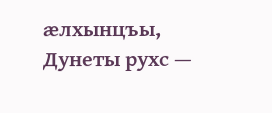æлхынцъы,
Дунеты рухс —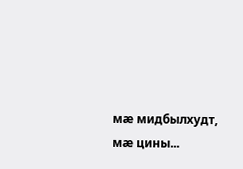мæ мидбылхудт, мæ цины...